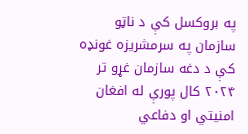په بروکسل کې د ناټو سازمان په سرمشریزه غونډه کې د دغه سازمان غړو تر ۲۰۲۴ کال پورې له افغان امنیتي او دفاعي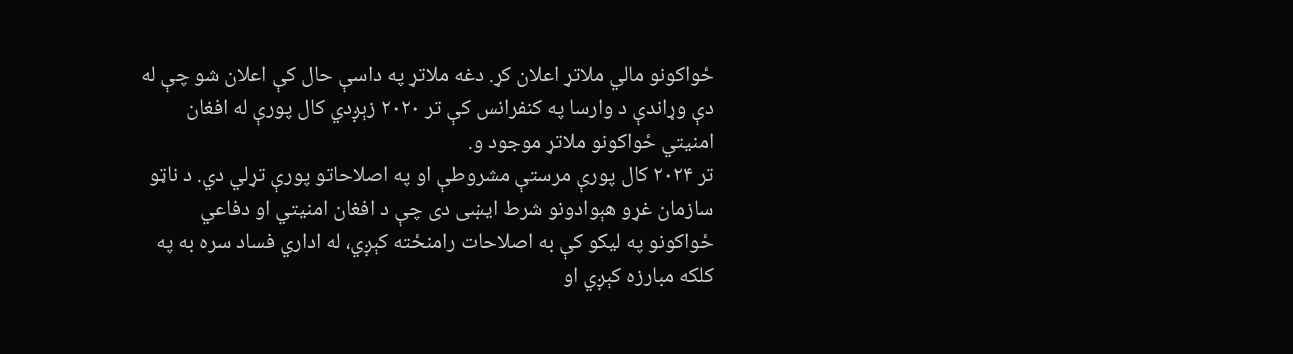ځواکونو مالي ملاتړ اعلان کړ. دغه ملاتړ په داسې حال کې اعلان شو چې له دې وړاندې د وارسا په کنفرانس کې تر ۲۰۲۰ زېږدي کال پورې له افغان امنیتي ځواکونو ملاتړ موجود و.
تر ۲۰۲۴ کال پورې مرستې مشروطې او په اصلاحاتو پورې تړلي دي. د ناټو سازمان غړو هېوادونو شرط ایښی دی چې د افغان امنیتي او دفاعي ځواکونو په لیکو کې به اصلاحات رامنځته کېږي، له اداري فساد سره به په کلکه مبارزه کېږي او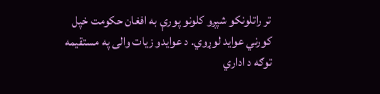تر راتلونکو شپږو کلونو پورې به افغان حکومت خپل کورني عواید لوړوي. د عوایدو زیات والی په مستقیمه توګه د اداري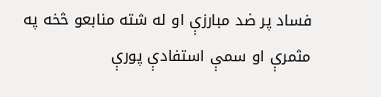فساد پر ضد مبارزې او له شته منابعو څخه په مثمرې او سمې استفادې پورې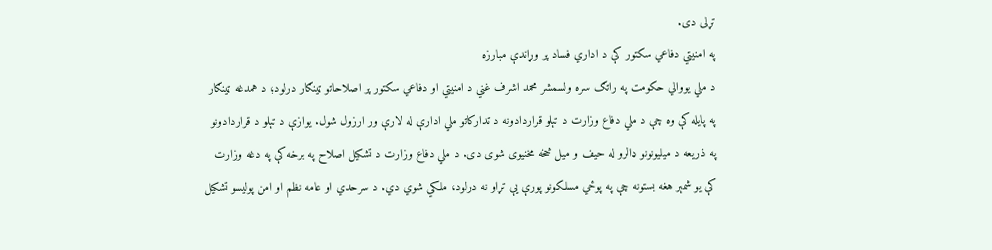تړلی دی.
په امنیتي دفاعي سکتور کې د اداري فساد پر وړاندې مبارزه
د ملي یووالي حکومت په راتګ سره ولسمشر محمد اشرف غني د امنیتي او دفاعي سکتور پر اصلاحاتو ټینګار درلود؛ د همدغه ټینګار په پایله کې وه چې د ملي دفاع وزارت د تېلو قراردادونه د تدارکاتو ملي ادارې له لارې ور ارزول شول. یوازې د تېلو د قراردادونو په ذریعه د میلیونونو ډالرو له حیف و میل څخه مخنیوی شوی دی. د ملي دفاع وزارت د تشکیل اصلاح په برخه کې په دغه وزارت کې یو شمېر هغه بستونه چې په پوځي مسلکونو پورې یې تړاو نه درلود، ملکي شوي دي. د سرحدي او عامه نظم او امن پولیسو تشکیل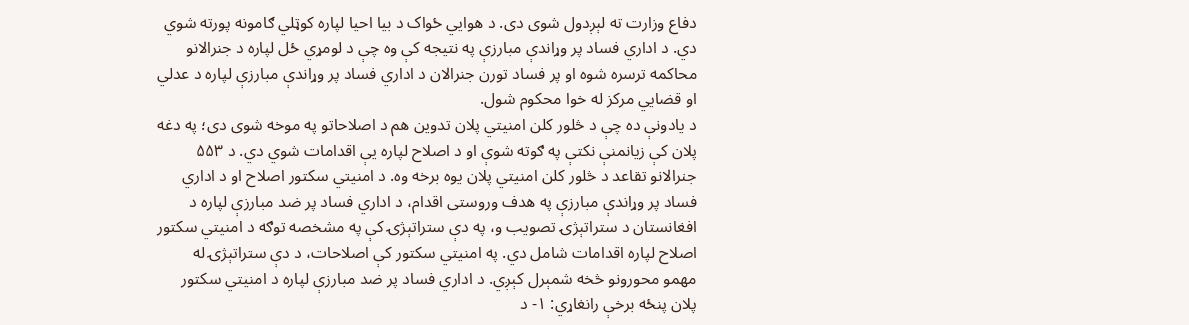دفاع وزارت ته لېږدول شوی دی. د هوايي ځواک د بیا احیا لپاره کوټلي ګامونه پورته شوي دي. د اداري فساد پر وړاندې مبارزې په نتیجه کې وه چې د لومړي ځل لپاره د جنرالانو محاکمه ترسره شوه او پر فساد تورن جنرالان د اداري فساد پر وړاندې مبارزې لپاره د عدلي او قضايي مرکز له خوا محکوم شول.
د یادونې ده چې د څلور کلن امنیتي پلان تدوین هم د اصلاحاتو په موخه شوی دی؛ په دغه پلان کې زیانمنې نکتې په ګوته شوې او د اصلاح لپاره یې اقدامات شوي دي. د ۵۵۳ جنرالانو تقاعد د څلور کلن امنیتي پلان یوه برخه وه. د امنیتي سکتور اصلاح او د اداري فساد پر وړاندې مبارزې په هدف وروستی اقدام، د اداري فساد پر ضد مبارزې لپاره د افغانستان د ستراتېژۍ تصویب و، په دې ستراتېژۍ کې په مشخصه توګه د امنیتي سکتور اصلاح لپاره اقدامات شامل دي. په امنیتي سکتور کې اصلاحات، د دې ستراتېژۍ له مهمو محورونو څخه شمېرل کېږي. د اداري فساد پر ضد مبارزې لپاره د امنیتي سکتور پلان پنځه برخې رانغاړي: ۱- د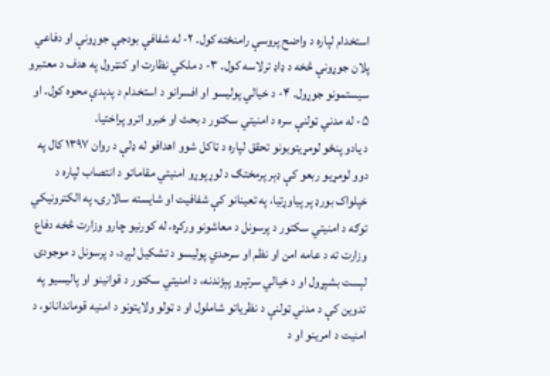استخدام لپاره د واضح پروسې رامنځته کول. ۲- له شفافې بودجې جوړونې او دفاعي پلان جوړونې څخه د ډاډ ترلاسه کول. ۳- د ملکي نظارت او کنټرول په هدف د معتبرو سیستمونو جوړول. ۴- د خیالي پولیسو او افسرانو د استخدام د پدېدې محوه کول. او ۵- له مدني ټولنې سره د امنیتي سکتور د بحث او خبرو اترو پراختیا.
د یادو پنځو لومړیتوبونو تحقق لپاره د ټاکل شوو اهدافو له ډلې د روان ۱۳۹۷ کال په دوو لومړیو ربعو کې ډېر پرمختګ د لوړپوړو امنیتي مقاماتو د انتصاب لپاره د خپلواک بورډ پر پياوړتیا، په تعینانو کې شفافیت او شایسته سالارۍ، په الکترونیکي توګه د امنیتي سکتور د پرسونل د معاشونو ورکړه، له کورنیو چارو وزارت څخه دفاع وزارت ته د عامه امن او نظم او سرحدي پولیسو د تشکیل لېږد، د پرسونل د موجودۍ لېست بشپړول او د خیالي سرتېرو پېژندنه، د امنیتي سکتور د قوانینو او پاليسیو په تدوین کې د مدني ټولنې د نظریاتو شاملول او د ټولو ولایتونو د امنیه قوماندانانو، د امنیت د امرینو او د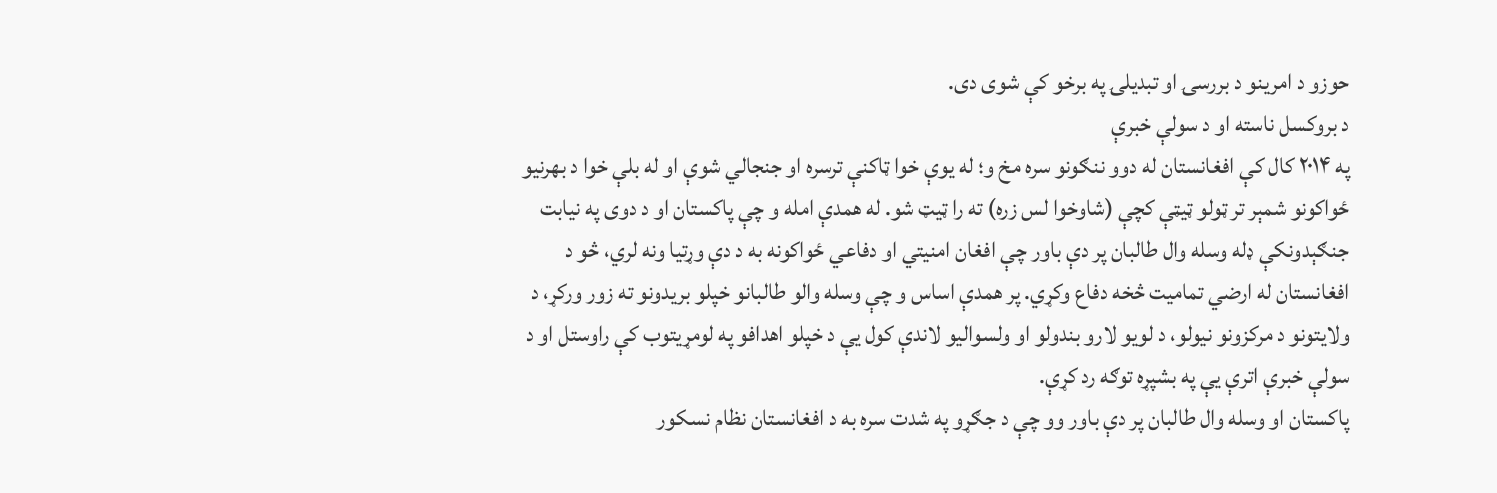حوزو د امرینو د بررسۍ او تبدیلۍ په برخو کې شوی دی.
د بروکسل ناسته او د سولې خبرې
په ۲۰۱۴ کال کې افغانستان له دوو ننګونو سره مخ و؛ له یوې خوا ټاکنې ترسره او جنجالي شوې او له بلې خوا د بهرنیو ځواکونو شمېر تر ټولو ټيټې کچې (شاوخوا لس زره) ته را ټيټ شو. له همدې امله و چې پاکستان او د دوی په نیابت جنګېدونکې ډله وسله وال طالبان پر دې باور چې افغان امنیتي او دفاعي ځواکونه به د دې وړتیا ونه لري، څو د افغانستان له ارضي تمامیت څخه دفاع وکړي. پر همدې اساس و چې وسله والو طالبانو خپلو بریدونو ته زور ورکړ، د ولایتونو د مرکزونو نیولو، د لویو لارو بندولو او ولسوالیو لاندې کول یې د خپلو اهدافو په لومړيتوب کې راوستل او د سولې خبرې اترې یې په بشپړه توګه رد کړې.
پاکستان او وسله وال طالبان پر دې باور وو چې د جګړو په شدت سره به د افغانستان نظام نسکور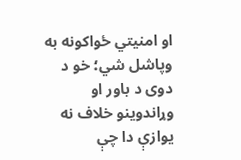او امنیتي ځواکونه به وپاشل شي؛ خو د دوی د باور او وړاندوینو خلاف نه یوازې دا چې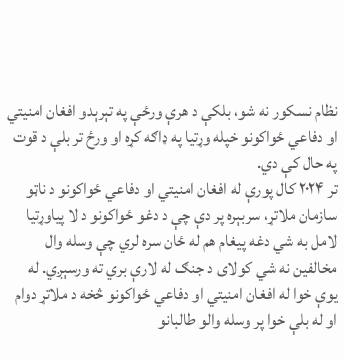نظام نسکور نه شو، بلکې د هرې ورځې په تېرېدو افغان امنیتي او دفاعي ځواکونو خپله وړتیا په ډاګه کړه او ورځ تر بلې د قوت په حال کې دي.
تر ۲۰۲۴ کال پورې له افغان امنیتي او دفاعي ځواکونو د ناټو سازمان ملاتړ، سربېره پر دې چې د دغو ځواکونو د لا پیاوړتیا لامل به شي دغه پیغام هم له ځان سره لري چې وسله وال مخالفین نه شي کولای د جنګ له لارې بري ته ورسېږي. له یوې خوا له افغان امنیتي او دفاعي ځواکونو څخه د ملاتړ دوام او له بلې خوا پر وسله والو طالبانو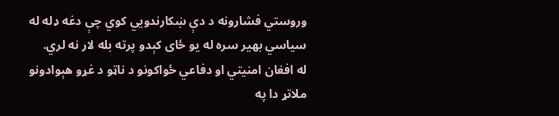وروستي فشارونه د دې ښکارندويي کوي چې دغه ډله له سیاسي بهیر سره له یو ځای کېدو پرته بله لار نه لري.
له افغان امنیتي او دفاعي ځواکونو د ناټو د غړو هېوادونو ملاتړ دا په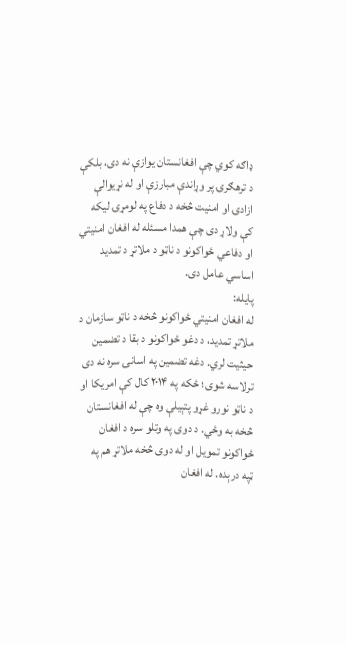ډاګه کوي چې افغانستان یوازې نه دی، بلکې د ترهګرۍ پر وړاندې مبارزې او له نړیوالې ازادۍ او امنیت څخه د دفاع په لومړۍ لیکه کې ولاړ دی چې همدا مسئله له افغان امنیتي او دفاعي ځواکونو د ناټو د ملاتړ د تمدید اساسي عامل دی.
پايله:
له افغان امنیتي ځواکونو څخه د ناټو سازمان د ملاتړ تمدید، د دغو ځواکونو د بقا د تضمین حیثیت لري. دغه تضمین په اسانۍ سره نه دی ترلاسه شوی؛ ځکه په ۲۰۱۴ کال کې امریکا او د ناټو نورو غړو پتېیلې وه چې له افغانستان څخه به وځي. د دوی په وتلو سره د افغان ځواکونو تمویل او له دوی څخه ملاتړ هم په ټپه درېده. له افغان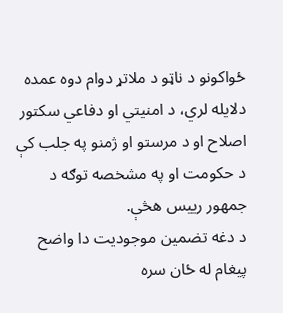ځواکونو د ناټو د ملاتړ دوام دوه عمده دلایله لري، د امنیتي او دفاعي سکتور اصلاح او د مرستو او ژمنو په جلب کې د حکومت او په مشخصه توګه د جمهور رییس هڅې.
د دغه تضمین موجودیت دا واضح پيغام له ځان سره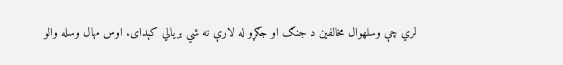لري چې وسلهوال مخالفین د جنګ او جګړو له لارې نه شي بریالي کېدای. اوس مهال وسله والو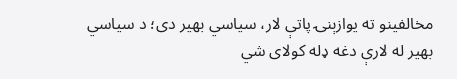مخالفینو ته یوازېنۍ پاتې لار، سیاسي بهیر دی؛ د سیاسي بهیر له لارې دغه ډله کولای شي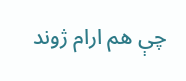چې هم ارام ژوند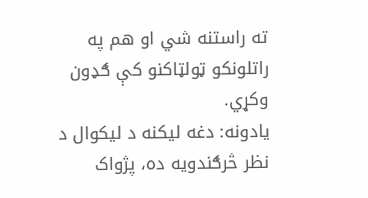ته راستنه شي او هم په راتلونکو ټولټاکنو کې ګډون وکړي.
يادونه: دغه ليکنه د ليکوال د نظر څرګندويه ده، پژواک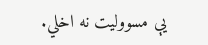يې مسووليت نه اخلي.